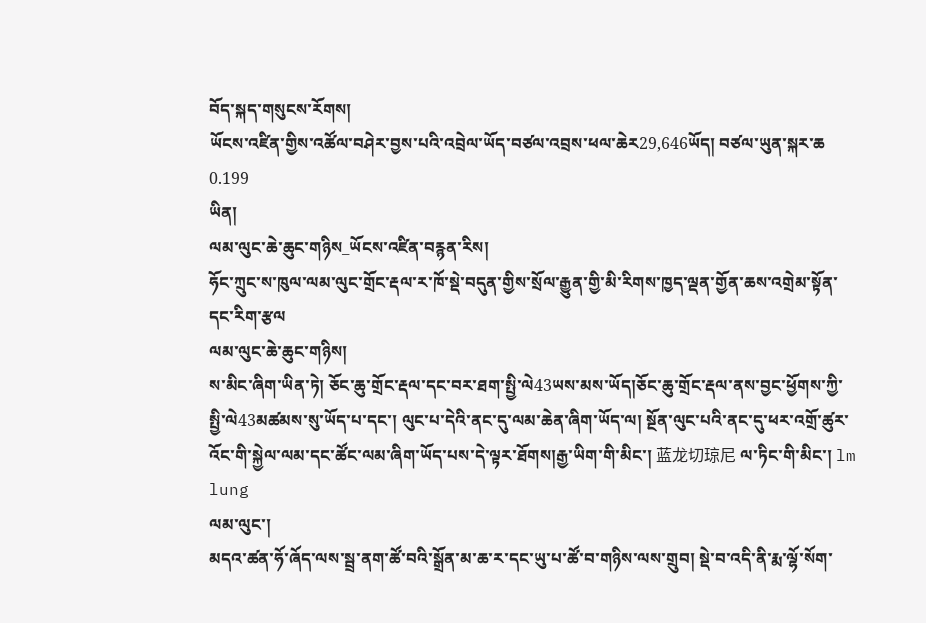བོད་སྐད་གསུངས་རོགས།
ཡོངས་འཛིན་གྱིས་འཚོལ་བཤེར་བྱས་པའི་འབྲེལ་ཡོད་བཙལ་འབྲས་ཕལ་ཆེར29,646ཡོད། བཙལ་ཡུན་སྐར་ཆ 0.199
ཡིན།
ལམ་ལུང་ཆེ་ཆུང་གཉིས_ཡོངས་འཛིན་བརྙན་རིས།
ཧོང་ཀྲུང་ས་ཁུལ་ལམ་ལུང་གྲོང་རྡལ་ར་ཁོ་སྡེ་བདུན་གྱིས་སྲོལ་རྒྱུན་གྱི་མི་རིགས་ཁྱད་ལྡན་གྱོན་ཆས་འགྲེམ་སྟོན་དང་རིག་རྩལ
ལམ་ལུང་ཆེ་ཆུང་གཉིས།
ས་མིང་ཞིག་ཡིན་ཏེ། ཅོང་ཆུ་གྲོང་རྡལ་དང་བར་ཐག་སྤྱི་ལེ43ཡས་མས་ཡོད།ཅོང་ཆུ་གྲོང་རྡལ་ནས་བྱང་ཕྱོགས་ཀྱི་སྤྱི་ལེ43མཚམས་སུ་ཡོད་པ་དང་། ལུང་པ་དེའི་ནང་དུ་ལམ་ཆེན་ཞིག་ཡོད་ལ། སྔོན་ལུང་པའི་ནང་དུ་ཕར་འགྲོ་ཚུར་འོང་གི་སྐྱེལ་ལམ་དང་ཚོང་ལམ་ཞིག་ཡོད་པས་དེ་ལྟར་ཐོགས།རྒྱ་ཡིག་གི་མིང་། 蓝龙切琼尼 ལ་ཏིང་གི་མིང་། lm lung
ལམ་ལུང་།
མདའ་ཚན་ཧོ་ཞོད་ལས་སྦྲ་ནག་ཚོ་བའི་སྒྲོན་མ་ཆ་ར་དང་ཡུ་པ་ཚོ་བ་གཉིས་ལས་གྲུབ། སྡེ་བ་འདི་ནི་རྨ་ལྷོ་སོག་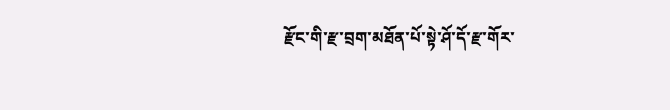རྫོང་གི་རྫ་བྲག་མཐོན་པོ་སྟེ་ཤོ་དོ་རྫ་གོར་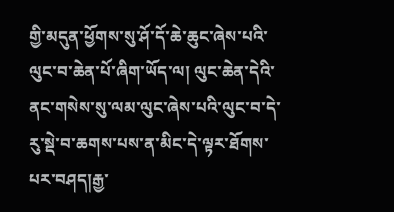གྱི་མདུན་ཕྱོགས་སུ་ཤོ་དོ་ཆེ་ཆུང་ཞེས་པའི་ལུང་བ་ཆེན་པོ་ཞིག་ཡོད་ལ། ལུང་ཆེན་དེའི་ནང་གསེས་སུ་ལམ་ལུང་ཞེས་པའི་ལུང་བ་དེ་རུ་སྡེ་བ་ཆགས་པས་ན་མིང་དེ་ལྟར་ཐོགས་པར་བཤད།རྒྱ་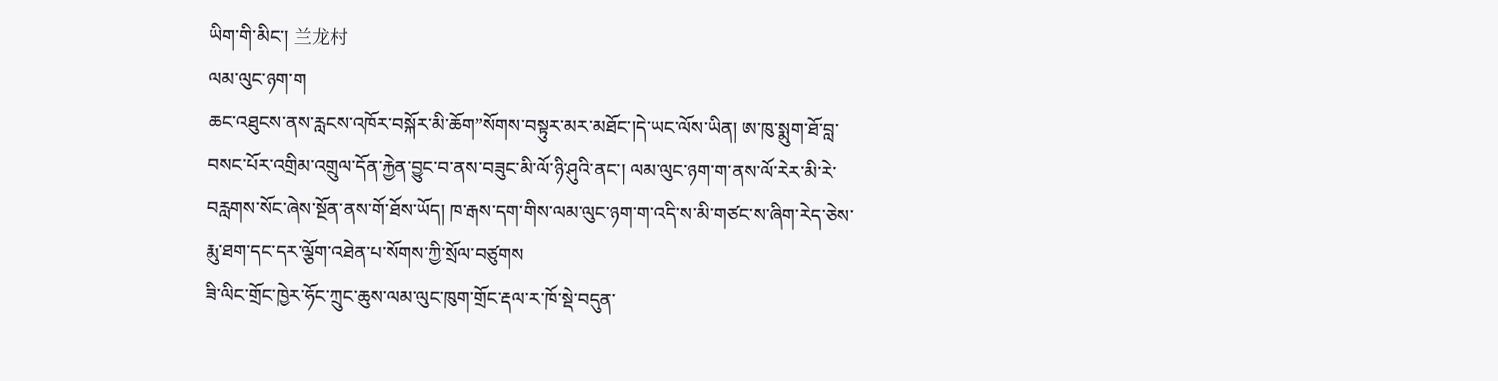ཡིག་གི་མིང་། 兰龙村
ལམ་ལུང་ཉག་ག
ཆང་འཐུངས་ནས་རླངས་འཁོར་བསྐོར་མི་ཆོག”སོགས་བསྟུར་མར་མཐོང་།དེ་ཡང་ལོས་ཡིན། ཨ་ཁུ་སྨུག་ཐོ་བླ་བསང་པོར་འགྲིམ་འགྲུལ་དོན་རྐྱེན་བྱུང་བ་ནས་བཟུང་མི་ལོ་ཉི་ཤུའི་ནང་། ལམ་ལུང་ཉག་ག་ནས་ལོ་རེར་མི་རེ་བརླགས་སོང་ཞེས་སྔོན་ནས་གོ་ཐོས་ཡོད། ཁ་རྒས་དག་གིས་ལམ་ལུང་ཉག་ག་འདི་ས་མི་གཙང་ས་ཞིག་རེད་ཅེས་རྨུ་ཐག་དང་དར་ལྕོག་འཐེན་པ་སོགས་ཀྱི་སྲོལ་བཙུགས
ཟི་ལིང་གྲོང་ཁྱེར་ཧོང་ཀྲུང་ཆུས་ལམ་ལུང་ཁུག་གྲོང་རྡལ་ར་ཁོ་སྡེ་བདུན་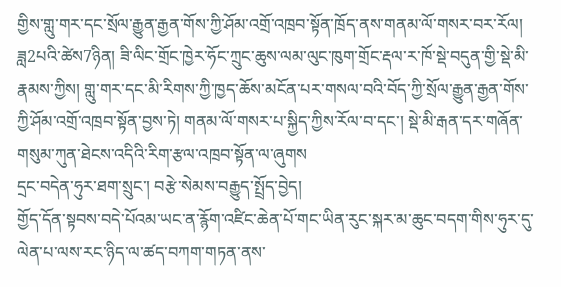གྱིས་གླུ་གར་དང་སྲོལ་རྒྱུན་རྒྱན་གོས་ཀྱི་ཤོམ་འགྲོ་འཁྲབ་སྟོན་ཁྲོད་ནས་གནམ་ལོ་གསར་བར་རོལ།
ཟླ2པའི་ཚེས7ཉིན། ཟི་ལིང་གྲོང་ཁྱེར་ཧོང་ཀྲུང་ཆུས་ལམ་ལུང་ཁུག་གྲོང་རྡལ་ར་ཁོ་སྡེ་བདུན་གྱི་སྡེ་མི་རྣམས་ཀྱིས། གླུ་གར་དང་མི་རིགས་ཀྱི་ཁྱད་ཆོས་མངོན་པར་གསལ་བའི་བོད་ཀྱི་སྲོལ་རྒྱུན་རྒྱན་གོས་ཀྱི་ཤོམ་འགྲོ་འཁྲབ་སྟོན་བྱས་ཏེ། གནམ་ལོ་གསར་པ་སྐྱིད་ཀྱིས་རོལ་བ་དང་། སྡེ་མི་རྒན་དར་གཞོན་གསུམ་ཀུན་ཐེངས་འདིའི་རིག་རྩལ་འཁྲབ་སྟོན་ལ་ཞུགས
དྲང་བདེན་ཧུར་ཐག་སྲུང་། བརྩེ་སེམས་བརྒྱུད་སྤྲོད་བྱེད།
གྱོད་དོན་སྟབས་བདེ་པོའམ་ཡང་ན་རྙོག་འཛིང་ཆེན་པོ་གང་ཡིན་རུང་སྐར་མ་ཆུང་བདག་གིས་ཧུར་དུ་ལེན་པ་ལས་རང་ཉིད་ལ་ཚད་བཀག་གཏན་ནས་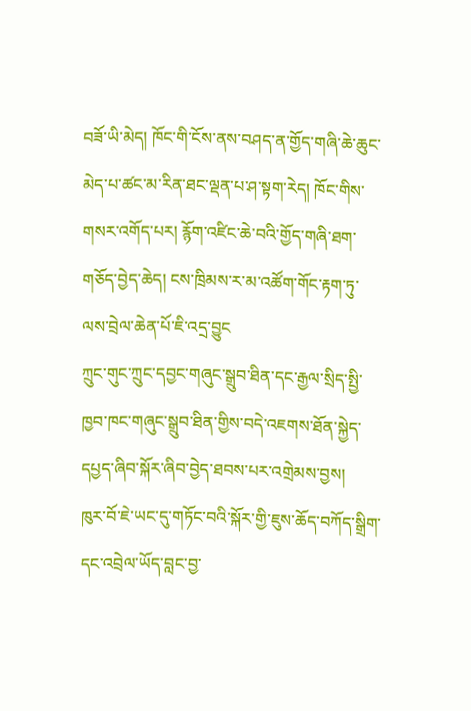བཟོ་ཡི་མེད། ཁོང་གི་ངོས་ནས་བཤད་ན་གྱོད་གཞི་ཆེ་ཆུང་མེད་པ་ཚང་མ་རིན་ཐང་ལྡན་པ་ཤ་སྟག་རེད། ཁོང་གིས་གསར་འགོད་པར། རྙོག་འཛིང་ཆེ་བའི་གྱོད་གཞི་ཐག་གཅོད་བྱེད་ཆེད། ངས་ཁྲིམས་ར་མ་འཚོག་གོང་རྟག་ཏུ་ལས་བྲེལ་ཆེན་པོ་ཇི་འདྲ་བྱུང
ཀྲུང་གུང་ཀྲུང་དབྱང་གཞུང་སྒྲུབ་ཐིན་དང་རྒྱལ་སྲིད་སྤྱི་ཁྱབ་ཁང་གཞུང་སྒྲུབ་ཐིན་གྱིས་བདེ་འཇགས་ཐོན་སྐྱེད་དཔྱད་ཞིབ་སྐོར་ཞིབ་བྱེད་ཐབས་པར་འགྲེམས་བྱས།
ཁུར་བོ་ཇེ་ཡང་དུ་གཏོང་བའི་སྐོར་གྱི་ཇུས་ཆོད་བཀོད་སྒྲིག་དང་འབྲེལ་ཡོད་བླང་བྱ་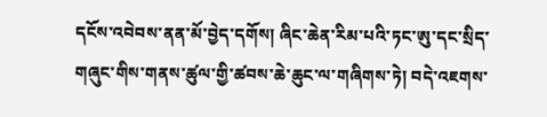དངོས་འབེབས་ནན་མོ་བྱེད་དགོས། ཞིང་ཆེན་རིམ་པའི་ཏང་ཨུ་དང་སྲིད་གཞུང་གིས་གནས་ཚུལ་གྱི་ཚབས་ཆེ་ཆུང་ལ་གཞིགས་ཏེ། བདེ་འཇགས་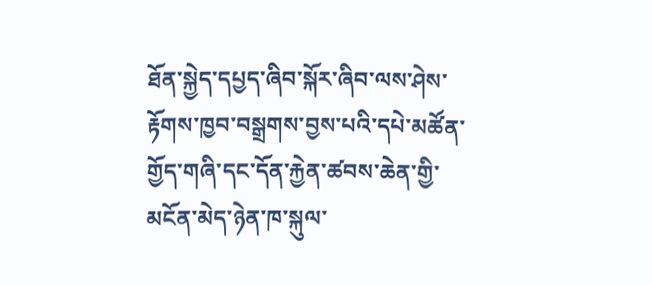ཐོན་སྐྱེད་དཔྱད་ཞིབ་སྐོར་ཞིབ་ལས་ཤེས་རྟོགས་ཁྱབ་བསྒྲགས་བྱས་པའི་དཔེ་མཚོན་གྱོད་གཞི་དང་དོན་རྐྱེན་ཚབས་ཆེན་གྱི་མངོན་མེད་ཉེན་ཁ་སྐུལ་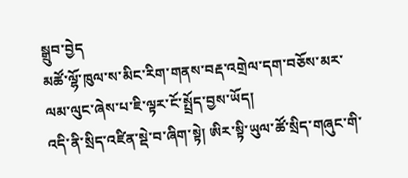སྒྲུབ་བྱེད
མཚོ་ལྷོ་ཁུལ་ས་མིང་རིག་གནས་བརྡ་འགྲེལ་དག་བཅོས་མར་ལམ་ལུང་ཞེས་པ་ཇི་ལྟར་ངོ་སྤྲོད་བྱས་ཡོད།
འདི་ནི་སྲིད་འཛིན་སྡེ་བ་ཞིག་སྟེ། ཨིར་སྟི་ཡུལ་ཚོ་སྲིད་གཞུང་གི་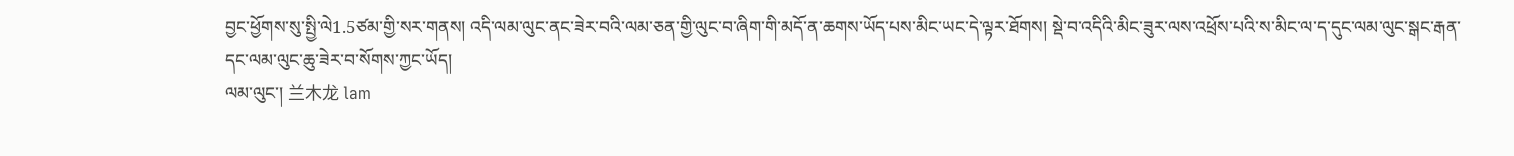བྱང་ཕྱོགས་སུ་སྤྱི་ལེ1.5ཙམ་གྱི་སར་གནས། འདི་ལམ་ལུང་ནང་ཟེར་བའི་ལམ་ཅན་གྱི་ལུང་བ་ཞིག་གི་མདོ་ན་ཆགས་ཡོད་པས་མིང་ཡང་དེ་ལྟར་ཐོགས། སྡེ་བ་འདིའི་མིང་ཟུར་ལས་འཕྲོས་པའི་ས་མིང་ལ་ད་དུང་ལམ་ལུང་སྒང་རྒན་དང་ལམ་ལུང་ཆུ་ཟེར་བ་སོགས་ཀྱང་ཡོད།
ལམ་ལུང་། 兰木龙 lam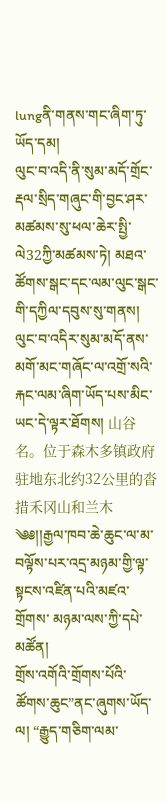lungནི་གནས་གང་ཞིག་ཏུ་ཡོད་དམ།
ལུང་བ་འདི་ནི་སུམ་མདོ་གྲོང་རྡལ་སྲིད་གཞུང་གི་བྱང་ཤར་མཚམས་སུ་ཕལ་ཆེར་སྤྱི་ལེ32ཀྱི་མཚམས་ཏེ། མཐའ་ཚོགས་སྒང་དང་ལམ་ལུང་སྒང་གི་དཀྱིལ་དབུས་སུ་གནས། ལུང་བ་འདིར་སུམ་མདོ་ནས་མགོ་མང་གཞོང་ལ་འགྲོ་སའི་རྐང་ལམ་ཞིག་ཡོད་པས་མིང་ཡང་དེ་ལྟར་ཐོགས། 山谷名。位于森木多镇政府驻地东北约32公里的沓措禾冈山和兰木
༄༅།།རྒྱལ་ཁབ་ཆེ་ཆུང་ལ་མ་བལྟོས་པར་འདྲ་མཉམ་གྱི་ལྟ་སྟངས་འཛིན་པའི་མཛའ་གྲོགས་ མཉམ་ལས་ཀྱི་དཔེ་མཚོན།
གྲོས་འགོའི་གྲོགས་པོའི་ཚོགས་ཆུང”ནང་ཞུགས་ཡོད་ལ། “རྒྱུད་གཅིག་ལམ་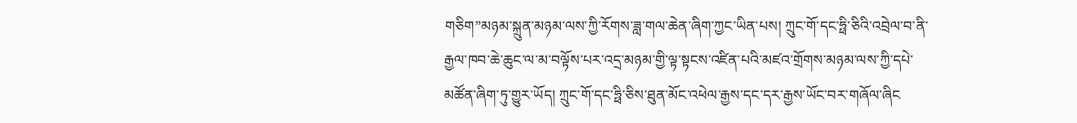གཅིག”མཉམ་སྐྲུན་མཉམ་ལས་ཀྱི་རོགས་ཟླ་གལ་ཆེན་ཞིག་ཀྱང་ཡིན་པས། ཀྲུང་གོ་དང་ཧྥི་ཅིའི་འབྲེལ་བ་ནི་རྒྱལ་ཁབ་ཆེ་ཆུང་ལ་མ་བལྟོས་པར་འདྲ་མཉམ་གྱི་ལྟ་སྟངས་འཛིན་པའི་མཛའ་གྲོགས་མཉམ་ལས་ཀྱི་དཔེ་མཚོན་ཞིག་ཏུ་གྱུར་ཡོད། ཀྲུང་གོ་དང་ཧྥི་ཅིས་ཐུན་མོང་འཕེལ་རྒྱས་དང་དར་རྒྱས་ཡོང་བར་གཞོལ་ཞིང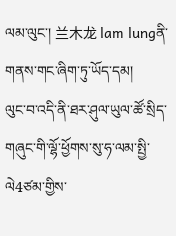ལམ་ལུང་། 兰木龙 lam lungནི་གནས་གང་ཞིག་ཏུ་ཡོད་དམ།
ལུང་བ་འདི་ནི་ཐར་ཤུལ་ཡུལ་ཚོ་སྲིད་གཞུང་གི་ལྷོ་ཕྱོགས་སུ་ཧ་ལམ་སྤྱི་ལེ4ཙམ་གྱིས་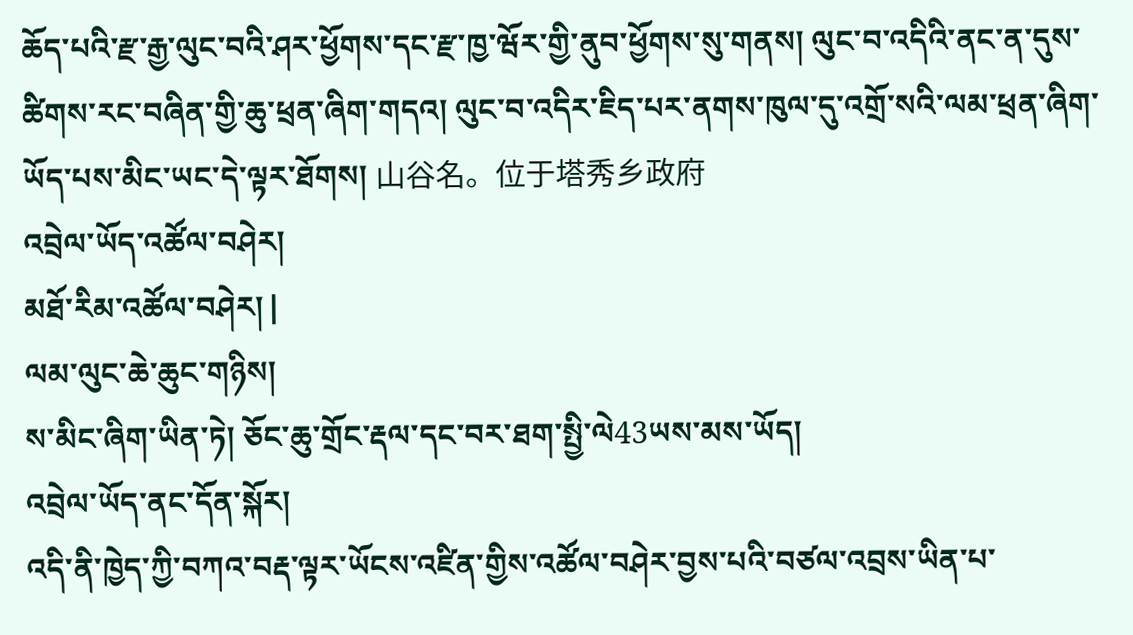ཆོད་པའི་རྫ་རྒྱ་ལུང་བའི་ཤར་ཕྱོགས་དང་རྫ་ཁྱ་ཝོར་གྱི་ནུབ་ཕྱོགས་སུ་གནས། ལུང་བ་འདིའི་ནང་ན་དུས་ཚིགས་རང་བཞིན་གྱི་ཆུ་ཕྲན་ཞིག་གདའ། ལུང་བ་འདིར་ཇིད་པར་ནགས་ཁུལ་དུ་འགྲོ་སའི་ལམ་ཕྲན་ཞིག་ཡོད་པས་མིང་ཡང་དེ་ལྟར་ཐོགས། 山谷名。位于塔秀乡政府
འབྲེལ་ཡོད་འཚོལ་བཤེར།
མཐོ་རིམ་འཚོལ་བཤེར། |
ལམ་ལུང་ཆེ་ཆུང་གཉིས།
ས་མིང་ཞིག་ཡིན་ཏེ། ཅོང་ཆུ་གྲོང་རྡལ་དང་བར་ཐག་སྤྱི་ལེ43ཡས་མས་ཡོད།
འབྲེལ་ཡོད་ནང་དོན་སྐོར།
འདི་ནི་ཁྱེད་ཀྱི་བཀའ་བརྡ་ལྟར་ཡོངས་འཛིན་གྱིས་འཚོལ་བཤེར་བྱས་པའི་བཙལ་འབྲས་ཡིན་པ་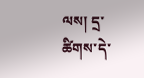ལས། དྲ་ཚིགས་དེ་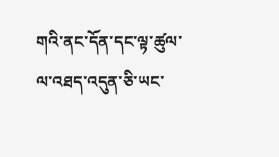གའི་ནང་དོན་དང་ལྟ་ཚུལ་ལ་འཐད་འདུན་ཅི་ཡང་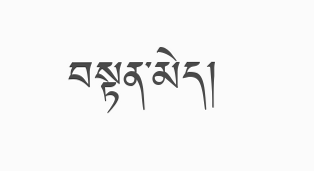བསྟན་མེད།